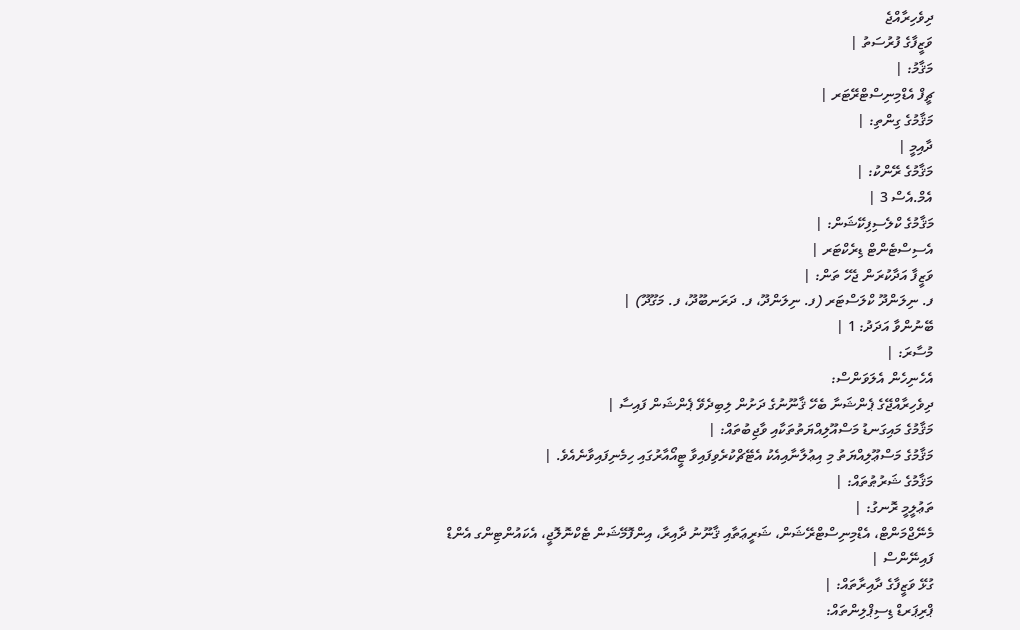ދިވެހިރާއްޖެ
ވަޒީފާގެ ފުރުސަތު |
މަޤާމު: |
ޗީފް އެޑްމިނިސްޓްރޭޓަރ |
މަޤާމުގެ ގިންތި: |
ދާއިމީ |
މަޤާމުގެ ރޭންކު: |
އެމް.އެސް 3 |
މަޤާމުގެ ކްލެސިފިކޭޝަން: |
އެސިސްޓެންޓް ޑިރެކްޓަރ |
ވަޒީފާ އަދާކުރަން ޖެހޭ ތަން: |
ފ. ނިލަންދޫ ކްލަސްޓަރ (ފ. ނިލަންދޫ، ފ. ދަރަނބޫދޫ، ފ. މަގޫދޫ) |
ބޭނުންވާ އަދަދު: 1 |
މުސާރަ: |
އެހެނިހެން އެލަވަންސް:
ދިވެހިރާއްޖޭގެ ޕެންޝަނާ ބެހޭ ޤާނޫނުގެ ދަށުން ލިބިދެވޭ ޕެންޝަން ފައިސާ |
މަޤާމުގެ މައިގަނޑު މަސްއޫލިއްޔަތުތަކާއި ވާޖިބުތައް: |
މަޤާމުގެ މަސްޢޫލިއްޔަތު މި އިޢުލާނާއިއެކު އެޓޭޗްކުރެވިފައިވާ ޓީއޯއާރުގައި ހިމެނިފައިވާނެއެވެ. |
މަޤާމުގެ ޝަރުޠުތައް: |
ތަޢުލީމީ ރޮނގު: |
މެނޭޖްމަންޓް، އެޑްމިނިސްޓްރޭޝަން، ޝަރީޢަތާއި ޤާނޫނު ދާއިރާ، އިންފޮމޭޝަން ޓެކްނޮލޮޖީ، އެކައުންޓިންގ އެންޑް ފައިނޭންސް |
ގުޅޭ ވަޒީފާގެ ދާއިރާތައް: |
ޕްރިޕަރޑް ޑިސިޕްލިންތައް: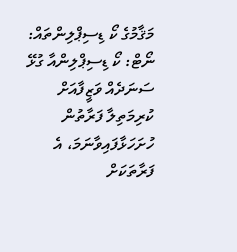މަޤާމުގެ ކޯ ޑިސިޕްލިންތައް:
ނޯޓް: ކޯ ޑިސިޕްލިންއާ ގުޅޭ ސަނަދެއް ވަޒީފާއަށް ކުރިމަތިލާ ފަރާތުން ހުށަހަޅާފައިވާނަމަ، އެ ފަރާތަކަށް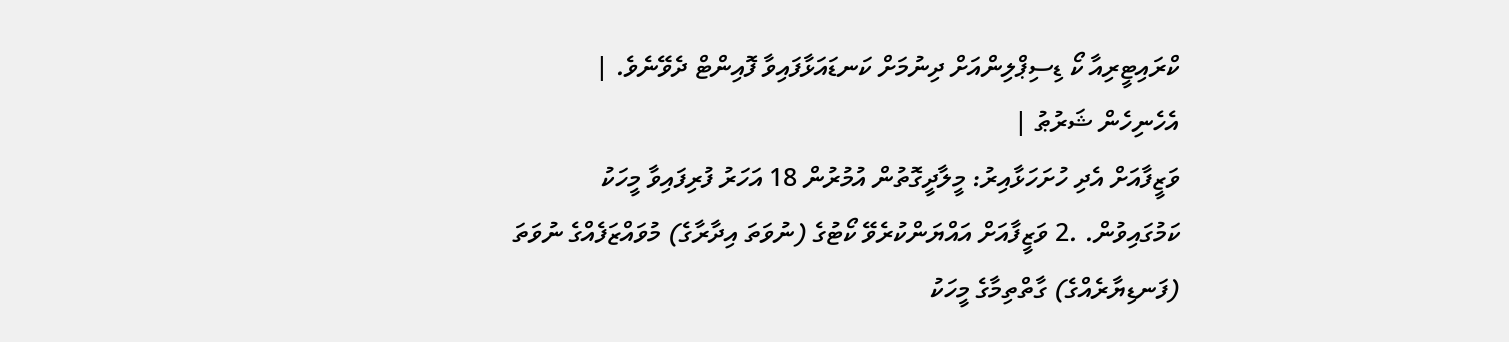ކްރައިޓީރިއާ ކޯ ޑިސިޕްލިންއަށް ދިނުމަށް ކަނޑައަޅާފައިވާ ފޮއިންޓް ދެވޭނެވެ. |
އެހެނިހެން ޝަރުޠު |
ވަޒީފާއަށް އެދި ހުށަހަޅާއިރު: މީލާދީގޮތުން އުމުރުން 18 އަހަރު ފުރިފައިވާ މީހަކު ކަމުގައިވުން. .2 ވަޒީފާއަށް އައްޔަންކުރެވޭ ކޯޓުގެ (ނުވަތަ އިދާރާގެ) މުވައްޒަފެއްގެ ނުވަތަ (ފަނޑިޔާރެއްގެ) ގާތްތިމާގެ މީހަކު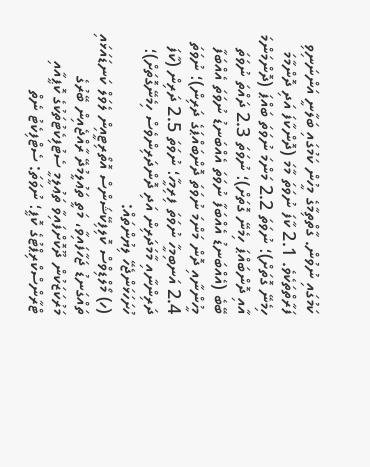ކަމުގައި ނުވުން. ގާތްތިމާގެ މީހުން ކަމުގައި ބަލާނީ އަންނަނިވި ފަރާތްތަކެވެ. 2.1 ކާފަ ނުވަތަ މާމަ (ދޮންކާފަ އަދި ދޮންމާމަ ހިމެނޭ ގޮތަށް)؛ ނުވަތަ 2.2 މަންމަ ނުވަތަ ބައްޕަ (ދޮންމަންމަ އާއި ދޮންބައްޕަ ހިމެނޭ ގޮތަށް)؛ ނުވަތަ 2.3 ދައްތަ ނުވަތަ ބޭބެ (އެއްބަނޑު އެއްބަފާ ނުވަތަ އެއްބަނޑު ނުވަތަ އެއްބަފާ މީހުންނާއި ދޮން މަންމަ ނުވަތަ ދޮންބައްޕަގެ ދަރިން)؛ ނުވަތަ 2.4 އަނބިމީހާ ނުވަތަ ފިރިމީހާ؛ ނުވަތަ 2.5 ދަރިން (ކާފަ ދަރިންނާއި މާމަދަރިން އަދި ދޮންދަރިންވެސް ހިމެނޭގޮތަށް)؛
ހުށަހަޅަންޖެހޭ ލިޔުންތައް:
(ހ) މޯލްޑިވްސް ކޮލިފިކޭޝަންސް އޮތޯރިޓީއިން ލެވަލް ކަނޑައަޅައި ތައްގަނޑު ޖަހާފައިވާ، މަތީ ތަޢުލީމުދޭ ރާއްޖެއިން ބޭރުގެ މަރުކަޒަކުން ދޫކޮށްފައިވާ ތަޢުލީމީ ސެޓުފިކެޓުތަކުގެ ކޮޕީއާއި ޓްރާންސްކްރިޕްޓުގެ ކޮޕީ؛ ނުވަތަ: ސެޓްފިކެޓު ނެތް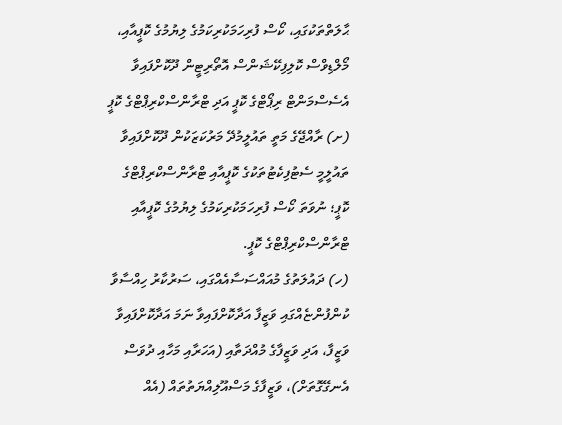ޙާލަތްތަކުގައި، ކޯސް ފުރިހަމަކުރިކަމުގެ ލިޔުމުގެ ކޮޕީއާއި، މޯލްޑިވްސް ކޮލިފިކޭޝަންސް އޮތޯރިޓީން ދޫކޮށްފައިވާ އެސެސްމަންޓް ރިޕޯޓްގެ ކޮޕީ އަދި ޓްރާންސްކްރިޕްޓްގެ ކޮޕީ (ށ) ރާއްޖޭގެ މަތީ ތައުލީމުދޭ މަރުކަޒަކުން ދޫކޮށްފައިވާ ތައުލީމީ ސެޓުފިކެޓުތަކުގެ ކޮޕީއާއި ޓްރާންސްކްރިޕްޓްގެ ކޮޕީ؛ ނުވަތަ ކޯސް ފުރިހަމަކުރިކަމުގެ ލިޔުމުގެ ކޮޕީއާއި ޓްރާންސްކްރިޕްޓްގެ ކޮޕީ.
(ހ) ދައުލަތުގެ މުއައްސަސާއެއްގައި، ސަރުކާރު ހިއްސާވާ ކުންފުންޏެއްގައި ވަޒީފާ އަދާކޮށްފައިވާ ނަމަ އަދާކޮށްފައިވާ ވަޒީފާ، އަދި ވަޒީފާގެ މުއްދަތާއި (އަހަރާއި މަހާއި ދުވަސް އެނގޭގޮތަށް)، ވަޒީފާގެ މަސްއޫލިއްޔަތުތައް (އެއް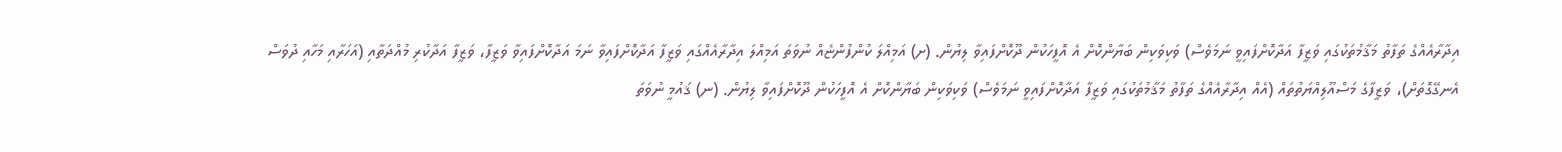އިދާރާއެއްގެ ތަފާތު މަޤާމުތަކުގައި ވަޒީފާ އަދާކޮށްފައިވީ ނަމަވެސް) ވަކިވަކިން ބަޔާންކޮށް އެ އޮފީހަކުން ދޫކޮށްފައިވާ ލިޔުން. (ށ) އަމިއްލަ ކުންފުންޏެއް ނުވަތަ އަމިއްލަ އިދާރާއެއްގައި ވަޒީފާ އަދާކޮށްފައިވާ ނަމަ އަދާކޮށްފައިވާ ވަޒީފާ، ވަޒީފާ އަދާކުރި މުއްދަތާއި (އަހަރާއި މަހާއި ދުވަސް އެނގޭގޮތަށް)، ވަޒީފާގެ މަސްއޫލިއްޔަތުތައް (އެއް އިދާރާއެއްގެ ތަފާތު މަޤާމުތަކުގައި ވަޒީފާ އަދާކޮށްފައިވީ ނަމަވެސް) ވަކިވަކިން ބަޔާންކޮށް އެ އޮފީހަކުން ދޫކޮށްފައިވާ ލިޔުން. (ނ) ޤައުމީ ނުވަތަ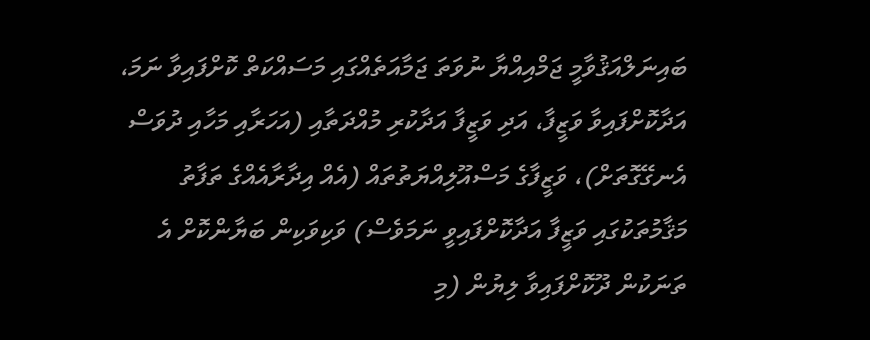ބައިނަލްއަޤުވާމީ ޖަމްއިއްޔާ ނުވަތަ ޖަމާއަތެއްގައި މަސައްކަތް ކޮށްފައިވާ ނަމަ، އަދާކޮށްފައިވާ ވަޒީފާ، އަދި ވަޒީފާ އަދާކުރި މުއްދަތާއި (އަހަރާއި މަހާއި ދުވަސް އެނގޭގޮތަށް)، ވަޒީފާގެ މަސްއޫލިއްޔަތުތައް (އެއް އިދާރާއެއްގެ ތަފާތު މަޤާމުތަކުގައި ވަޒީފާ އަދާކޮށްފައިވީ ނަމަވެސް) ވަކިވަކިން ބަޔާންކޮށް އެ ތަނަކުން ދޫކޮށްފައިވާ ލިޔުން (މި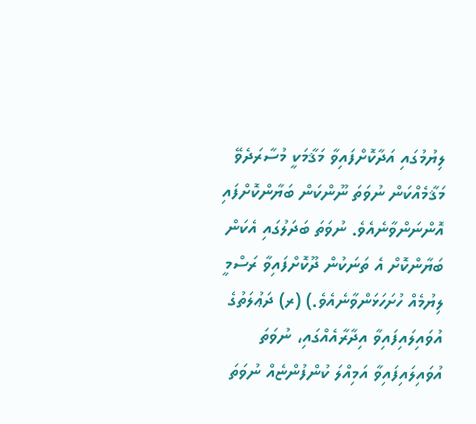ލިޔުމުގައި އަދާކޮށްފައިވާ މަޤާމަކީ މުސާރަދެވޭ މަޤާމެއްކަން ނުވަތަ ނޫންކަން ބަޔާންކޮށްފައި އޮންނަންވާނެއެވެ. ނުވަތަ ބަދަލުގައި އެކަން ބަޔާންކޮށް އެ ތަނަކުން ދޫކޮށްފައިވާ ރަސްމީ ލިޔުމެއް ހުށަހަޅަންވާނެއެވެ.) (ރ) ދަޢުލަތުގެ އުވައިލައިފައިވާ އިދާރާއެއްގައި، ނުވަތަ އުވައިލައިފައިވާ އަމިއްލަ ކުންފުންޏެއް ނުވަތަ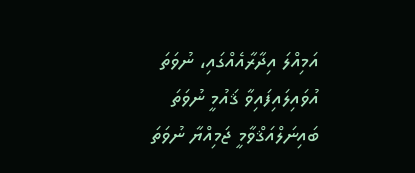އަމިއްލަ އިދާރާއެއްގައި، ނުވަތަ އުވައިލައިފައިވާ ޤައުމީ ނުވަތަ ބައިނަލްއަޤްވާމީ ޖަމިއްޔާ ނުވަތަ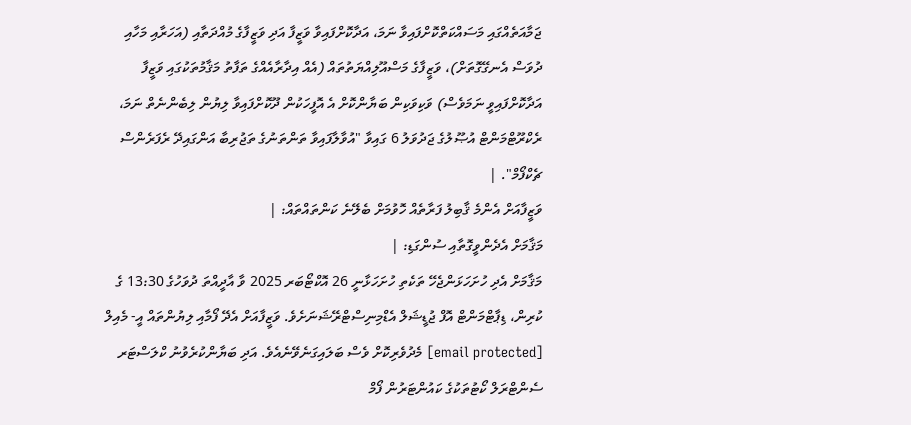ޖަމާއަތެއްގައި މަސައްކަތްކޮށްފައިވާ ނަމަ، އަދާކޮށްފައިވާ ވަޒީފާ އަދި ވަޒީފާގެ މުއްދަތާއި (އަހަރާއި މަހާއި ދުވަސް އެނގޭގޮތަށް)، ވަޒީފާގެ މަސްއޫލިއްޔަތުތައް (އެއް އިދާރާއެއްގެ ތަފާތު މަޤާމުތަކުގައި ވަޒީފާ އަދާކޮށްފައިވީ ނަމަވެސް) ވަކިވަކިން ބަޔާންކޮށް އެ އޮފީހަކުން ދޫކޮށްފައިވާ ލިޔުން ލިބެންނެތް ނަމަ، ރެކްރޫޓްމަންޓް އުޞޫލުގެ ޖަދުވަލު 6 ގައިވާ "އުވާލާފައިވާ ތަންތަނުގެ ތަޖުރިބާ އަންގައިދޭ ރެފަރެންސް ޗެކްފޯމް". |
ވަޒީފާއަށް އެންމެ ޤާބިލު ފަރާތެއް ހޮވުމަށް ބެލޭނެ ކަންތައްތައް: |
މަޤާމަށް އެދެންވީގޮތާއި ސުންގަޑި: |
މަޤާމަށް އެދި ހުށަހަޅަންޖެހޭ ތަކެތި ހުށަހަޅާނީ 26 އޮކްޓޯބަރ 2025 ވާ އާދީއްތަ ދުވަހުގެ 13:30 ގެ ކުރިން، ޑިޕާޓްމަންޓް އޮފް ޖުޑީޝަލް އެޑްމިނިސްޓްރޭޝަނަށެވެ. ވަޒީފާއަށް އެދޭ ފޯމާއި ލިޔުންތައް އީ- މެއިލް [email protected] މެދުވެރިކޮށް ވެސް ބަލައިގަނެވޭނެއެވެ. އަދި ބަޔާންކުރެވުނު ކްލަސްޓަރ ސެންޓްރަލް ކޯޓުތަކުގެ ކައުންޓަރުން ފޯމް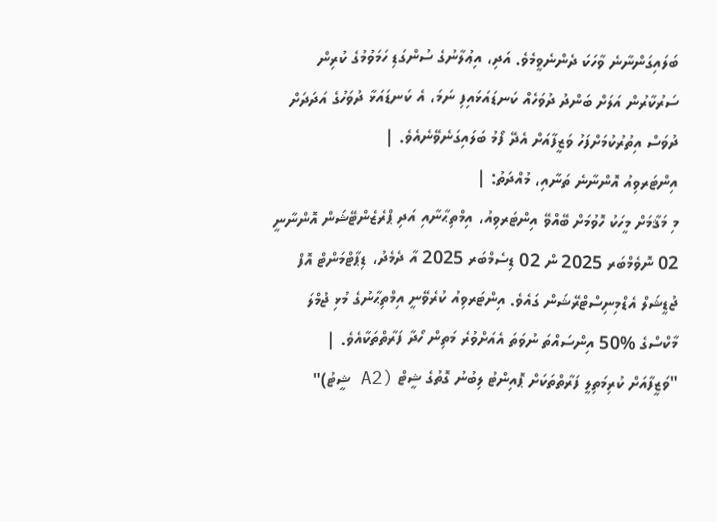ބަލައިގަންނާނެ ވާހަކަ ދެންނެވީމެވެ. އަދި، އިޢުލާނުގެ ސުންގަޑި ހަމަވުމުގެ ކުރިން ސަރުކާރުން އަލަށް ބަންދު ދުވަހެއް ކަނޑައަޅައިފި ނަމަ، އެ ކަނޑައަޅާ ދުވަހުގެ އަދަދަށް ދުވަސް އިތުރުކުމަށްފަހު ވަޒީފާއަށް އެދޭ ފޯމު ބަލައިގަނެވޭނެއެވެ. |
އިންޓަރވިއު އޮންނާނެ ތަނާއި، މުއްދަތު: |
މި މަޤާމަށް މީހަކު ހޮވުމަށް ބޭއްވޭ އިންޓަރވިއު، އިމްތިޙާނާއި އަދި ޕްރެޒެންޓޭޝަން އޮންނާނީ 02 ނޮވެމްބަރ 2025 ން 02 ޑިސެމްބަރ 2025 އާ ދެމެދު، ޑިޕާޓްމަންޓް އޮފް ޖުޑީޝަލް އެޑްމިނިސްޓްރޭޝަން ގައެވެ. އިންޓަރވިއު ކުރެވޭނީ އިމްތިޙާނުގެ މުޅި ޖުމްލަ މާކްސްގެ %50 އިންސައްތަ ނުވަތަ އެއަށްވުރެ މަތިން ހޯދާ ފަރާތްތަކާއެވެ. |
"ވަޒީފާއަށް ކުރިމަތިލީ ފަރާތްތަކަށް ޕޮއިންޓު ލިބުނު ގޮތުގެ ޝީޓް (A2 ޝީޓު)"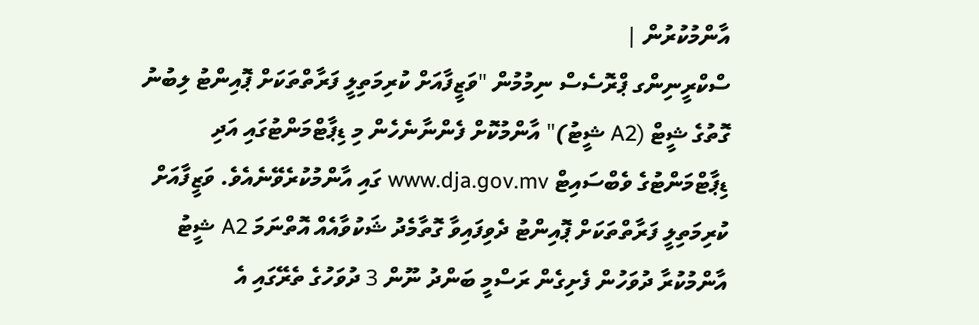އާންމުކުރުން |
ސްކްރީނިންގ ޕްރޮސެސް ނިމުމުން "ވަޒީފާއަށް ކުރިމަތިލީ ފަރާތްތަކަށް ޕޮއިންޓު ލިބުނު ގޮތުގެ ޝީޓް (A2 ޝީޓު)" އާންމުކޮށް ފެންނާނެހެން މި ޑިޕާޓްމަންޓުގައި އަދި ޑިޕާޓްމަންޓުގެ ވެބްސައިޓް www.dja.gov.mv ގައި އާންމުކުރެވޭނެއެވެ. ވަޒީފާއަށް ކުރިމަތިލީ ފަރާތްތަކަށް ޕޮއިންޓު ދެވިފައިވާ ގޮތާމެދު ޝަކުވާއެއް އޮތްނަމަ A2 ޝީޓު އާންމުކުރާ ދުވަހުން ފެށިގެން ރަސްމީ ބަންދު ނޫން 3 ދުވަހުގެ ތެރޭގައި އެ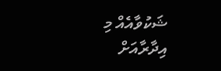ޝަކުވާއެއް މި އިދާރާއަށް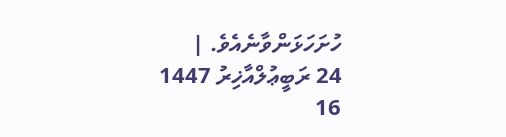ހުށަހަޅަންވާނެއެވެ. |
24 ރަބީޢުލްއާޚިރު 1447
16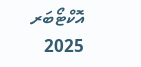އޮކްޓޯބަރ 2025